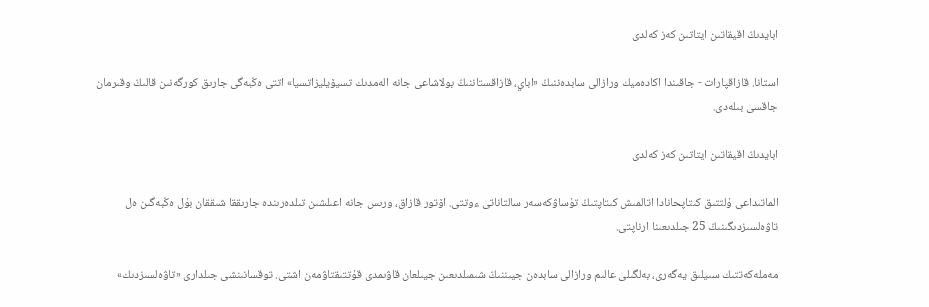ابايدىڭ اقيقاتىن ايتاتىن كەز كەلدى

استانا. قازاقپارات - جاقىندا اكادەميك ورازالى سابدەننىڭ «اباي، قازاقستاننىڭ بولاشاعى جانە الەمدىك تسيۆيليزاتسيا» اتتى ەڭبەگى جارىق كورگەنىن قالىڭ وقىرمان جاقسى بىلەدى.

ابايدىڭ اقيقاتىن ايتاتىن كەز كەلدى

الماتىداعى ۇلتتىق كىتاپحانادا اتالمىش كىتاپتىڭ تۇساۋكەسەر سالتاناتى ءوتتى. اۆتور قازاق، ورىس جانە اعىلشىن تىلدەرىندە جارىققا شىققان بۇل ەڭبەگىن ەل تاۋەلسىزدىگىنىڭ 25 جىلدىعىنا ارناپتى.

مەملەكەتتىك سىيلىق يەگەرى، بەلگىلى عالىم ورازالى سابدەن جيىننىڭ شىمىلدىعىن جيىلعان قاۋىمدى قۇتتىقتاۋمەن اشتى. توقسانىنشى جىلدارى «تاۋەلسىزدىك»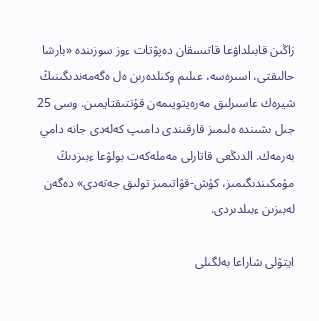زاڭىن قابىلداۋعا قاتىسقان دەپۋتات ءوز سوزىندە «بارشا حالىقتى، اسىرەسە، عىلىم وكىلدەرىن ەل ەگەمەندىگىنىڭ شيرەك عاسىرلىق مەرەيتويىمەن قۇتتىقتايمىن. وسى 25 جىل ىشىندە ەلىمىز قارقىندى دامىپ كەلەدى جانە دامي بەرمەك. الدىڭعى قاتارلى مەملەكەت بولۋعا ءبىزدىڭ مۇمكىندىگىمىز، كۇش-قۋاتىمىز تولىق جەتەدى» دەگەن لەبىزىن ءبىلدىردى.

ايتۋلى شاراعا بەلگىلى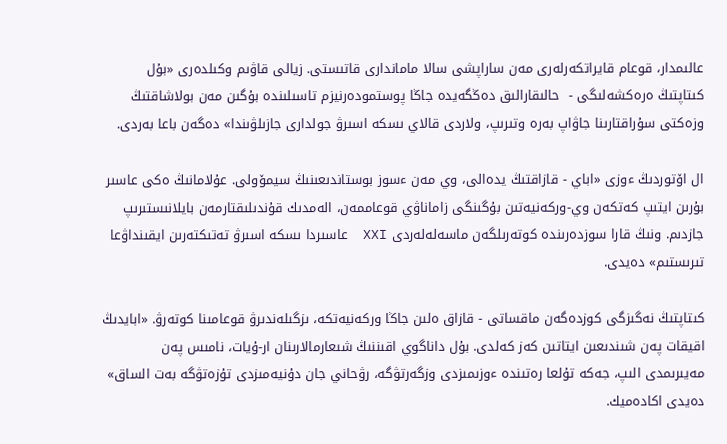عالىمدار، قوعام قايراتكەرلەرى مەن ساراپشى سالا ماماندارى قاتىستى. زيالى قاۋىم وكىلدەرى «بۇل كىتاپتىڭ ەرەكشەلىگى -  حالىقارالىق دەڭگەيدە جاڭا پوستمودەرنيزم تاسىلىندە بۇگىن مەن بولاشاقتىڭ وزەكتى سۇراقتارىنا جاۋاپ بەرە وتىرىپ، ولاردى قالاي ىسكە اسىرۋ جولدارى جازىلۋىندا» دەگەن باعا بەردى.

ال اۆتوردىڭ ءوزى «اباي - قازاقتىڭ يدەالى، وي مەن ءسوز بوستاندىعىنىڭ سيمۆولى. عۇلامانىڭ ەكى عاسىر بۇرىن ايتىپ كەتكەن وي-وركەنيەتىن بۇگىنگى زاماناۋي قوعاممەن، الەمدىك قۇندىلىقتارمەن بايلانىستىرىپ جازدىم. ونىڭ قارا سوزدەرىندە كوتەرىلگەن ماسەلەلەردى XXI  عاسىردا ىسكە اسىرۋ تەتىكتەرىن ايقىنداۋعا تىرىستىم» دەيدى.

كىتاپتىڭ نەگىزگى كوزدەگەن ماقساتى - قازاق ەلىن جاڭا وركەنيەتكە، ىزگىلەندىرۋ قوعامىنا كوتەرۋ. «ابايدىڭ اقيقات پەن شىندىعىن ايتاتىن كەز كەلدى. بۇل داناگوي اقىننىڭ شىعارمالارىنان ار-ۇيات، نامىس پەن مەيىرىمدى الىپ، جەكە تۇلعا رەتىندە ءوزىمىزدى وزگەرتۋگە، رۋحاني جان دۇنيەمىزدى تۇزەتۋگە بەت الساق» دەيدى اكادەميك.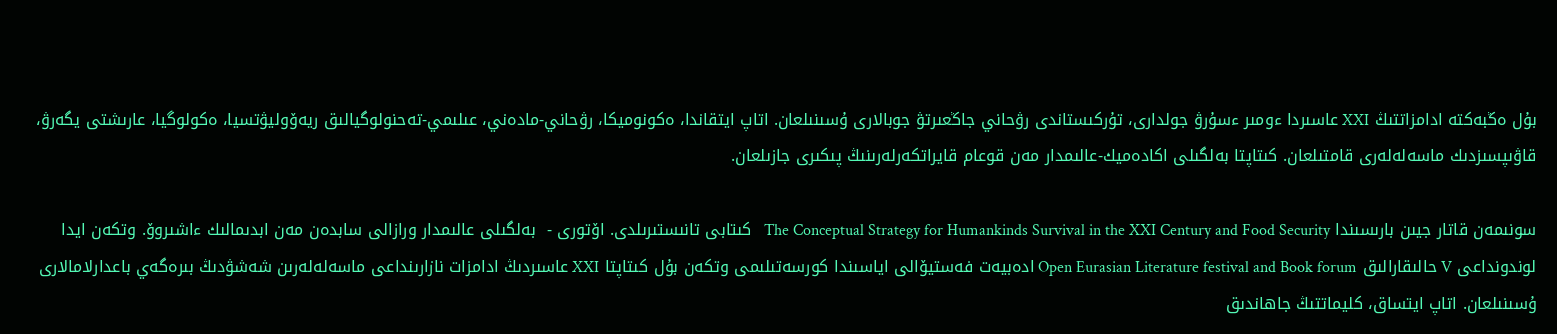بۇل ەڭبەكتە ادامزاتتىڭ XXI عاسىردا ءومىر ءسۇرۋ جولدارى، تۇركىستاندى رۋحاني جاڭعىرتۋ جوبالارى ۇسىنىلعان. اتاپ ايتقاندا، ەكونوميكا، رۋحاني-مادەني، عىلىمي-تەحنولوگيالىق ريەۆوليۋتسيا، ەكولوگيا، عارىشتى يگەرۋ، قاۋىپسىزدىك ماسەلەلەرى قامتىلعان. كىتاپتا بەلگىلى اكادەميك-عالىمدار مەن قوعام قايراتكەرلەرىنىڭ پىكىرى جازىلعان.

سونىمەن قاتار جيىن بارىسىندا The Conceptual Strategy for Humankinds Survival in the XXI Century and Food Security   كىتابى تانىستىرىلدى. اۆتورى -  بەلگىلى عالىمدار ورازالى سابدەن مەن ابدىمالىك ءاشىروۆ. وتكەن ايدا لوندونداعى V حالىقارالىق Open Eurasian Literature festival and Book forum ادەبيەت فەستيۆالى اياسىندا كورسەتىلىمى وتكەن بۇل كىتاپتا XXI عاسىردىڭ ادامزات نازارىنداعى ماسەلەلەرىن شەشۋدىڭ بىرەگەي باعدارلامالارى ۇسىنىلعان. اتاپ ايتساق، كليماتتىڭ جاھاندىق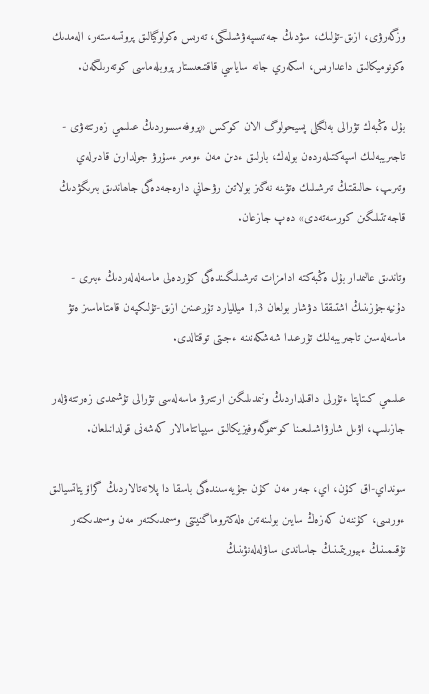وزگەرۋى، ازىق-تۇلىك، سۋدىڭ جەتىسپەۋشىلىگى، تەرىس ەكولوگيالىق پروتسەستەر، الەمدىك ەكونوميكالىق داعدارىس، اسكەري جانە ساياسي قاقتىعىستار پروبلەماسى كوتەرىلگەن.

بۇل ەڭبەك تۋرالى بەلگىلى پسيحولوگ الان كوكس «پروفەسسوردىڭ عىلىمي زەرتتەۋى -  تاجىريبەلىك اسپەكتىلەردەن بولەك، بارلىق ءدىن مەن ءومىر ءسۇرۋ جولدارىن قادىرلەي وتىرىپ، حالىقتىڭ تىرشىلىك ەتۋىنە نەگىز بولاتىن رۋحاني دارەجەدەگى جاھاندىق بىرىگۋدىڭ قاجەتتىلىگىن كورسەتەدى» دەپ جازعان.

وتاندىق عالىمدار بۇل ەڭبەكتە ادامزات تىرشىلىگىندەگى كۇردەلى ماسەلەلەردىڭ ءبىرى -  دۇنيەجۇزىنىڭ اشتىققا دۋشار بولعان 1,3 ميلليارد تۇرعىنىن ازىق-تۇلىكپەن قامتاماسىز ەتۋ ماسەلەسىن تاجىريبەلىك تۇرعىدا شەشكەنىنە ءجىتى توقتالدى.

عىلىمي كىتاپتا ءتۇرلى داقىلداردىڭ ونىمدىلىگىن ارتتىرۋ ماسەلەسى تۋرالى تۇشىمدى زەرتتەۋلەر جازىلىپ، اۋىل شارۋاشىلىعىنا كوسموگەوفيزيكالىق سيپاتتامالار كەشەنى قولدانىلعان.

سونداي-اق كۇن، اي، جەر مەن كۇن جۇيەسىندەگى باسقا دا پلانەتالاردىڭ گراۆيتاتسيالىق ءورىسى، كۇننەن كەزەڭ سايىن بولىنەتىن ەلەكتروماگنيتتى وسىمدىكتەر مەن وسىمدىكتەر تۇقىمىنىڭ ءبيوريتمىنىڭ جاساندى ساۋلەلەنۋىنىڭ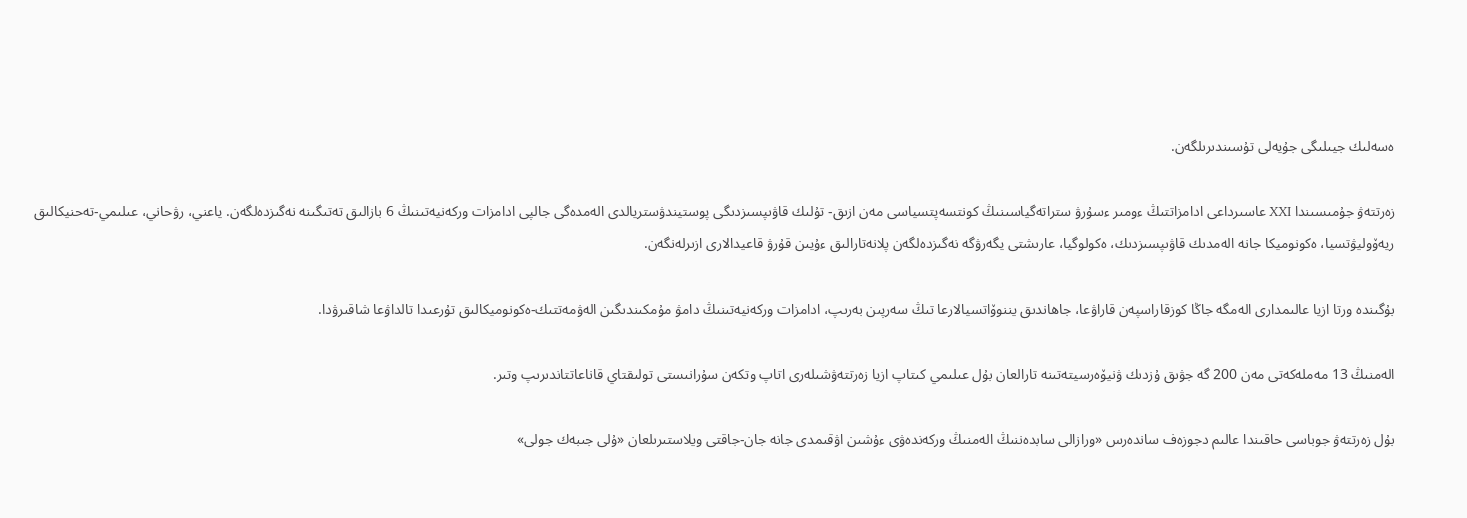ەسەلىك جيىلىگى جۇيەلى تۇسىندىرىلگەن.

زەرتتەۋ جۇمىسىندا XXI عاسىرداعى ادامزاتتىڭ ءومىر ءسۇرۋ ستراتەگياسىنىڭ كونتسەپتسياسى مەن ازىق- تۇلىك قاۋىپسىزدىگى پوستيندۋستريالدى الەمدەگى جالپى ادامزات وركەنيەتىنىڭ 6 بازالىق تەتىگىنە نەگىزدەلگەن. ياعني، رۋحاني، عىلىمي-تەحنيكالىق ريەۆوليۋتسيا، ەكونوميكا جانە الەمدىك قاۋىپسىزدىك، ەكولوگيا، عارىشتى يگەرۋگە نەگىزدەلگەن پلانەتارالىق ءۇيىن قۇرۋ قاعيدالارى ازىرلەنگەن.

بۇگىندە ورتا ازيا عالىمدارى الەمگە جاڭا كوزقاراسپەن قاراۋعا، جاھاندىق يننوۆاتسيالارعا تىڭ سەرپىن بەرىپ، ادامزات وركەنيەتىنىڭ دامۋ مۇمكىندىگىن الەۋمەتتىك-ەكونوميكالىق تۇرعىدا تالداۋعا شاقىرۋدا.

الەمنىڭ 13 مەملەكەتى مەن 200 گە جۋىق ۇزدىك ۋنيۆەرسيتەتىنە تارالعان بۇل عىلىمي كىتاپ ازيا زەرتتەۋشىلەرى اتاپ وتكەن سۇرانىستى تولىقتاي قاناعاتتاندىرىپ وتىر.

بۇل زەرتتەۋ جوباسى حاقىندا عالىم دجوزەف ساندەرس «ورازالى سابدەننىڭ الەمنىڭ وركەندەۋى ءۇشىن اۋقىمدى جانە جان-جاقتى ويلاستىرىلعان «ۇلى جىبەك جولى»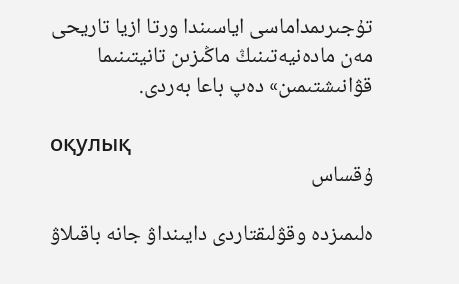تۇجىرىمداماسى اياسىندا ورتا ازيا تاريحى مەن مادەنيەتىنىڭ ماڭىزىن تانيتىنىما قۋانىشتىمىن» دەپ باعا بەردى.

оқулық
ۇقساس

ەلىمىزدە وقۋلىقتاردى دايىنداۋ جانە باقىلاۋ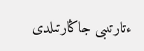ءتارتىبى جاڭارتىلدى